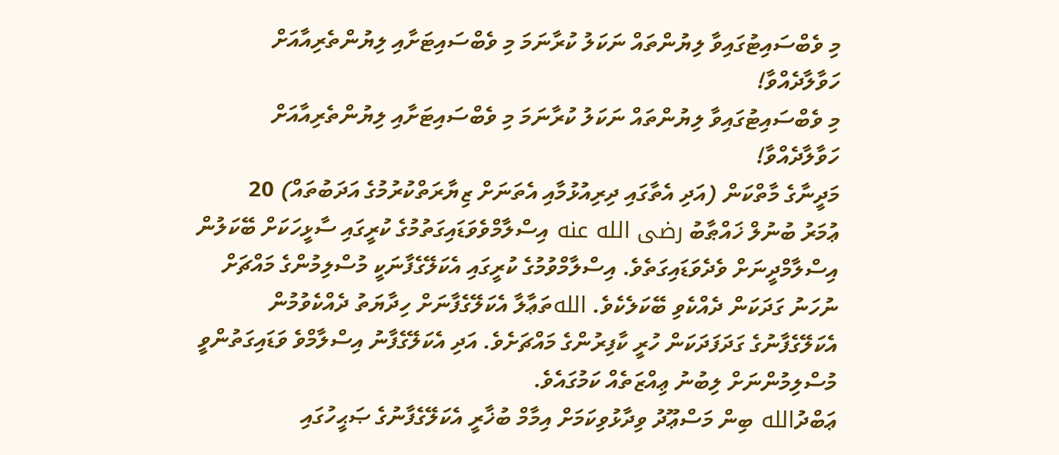މި ވެބްސައިޓުގައިވާ ލިޔުންތައް ނަކަލު ކުރާނަމަ މި ވެބްސައިޓަށާއި ލިޔުންތެރިއާއަށް ހަވާލާދެއްވާ!
މި ވެބްސައިޓުގައިވާ ލިޔުންތައް ނަކަލު ކުރާނަމަ މި ވެބްސައިޓަށާއި ލިޔުންތެރިއާއަށް ހަވާލާދެއްވާ!
މަދީނާގެ މާތްކަން (އަދި އެތާގައި ދިރިއުޅުމާއި އެތަނަށް ޒިޔާރަތްކުރުމުގެ އަދަބުތައް) 20
ޢުމަރު ބުނުލް ޚައްޠާބު رضى الله عنه އިސްލާމްވެވަޑައިގަތުމުގެ ކުރީގައި ސާޅީހަކަށް ބޭކަލުން އިސްލާމްދީނަށް ވެދެވަޑައިގަތެވެ. އިސްލާމްވުމުގެ ކުރީގައި އެކަލޭގެފާނަކީ މުސްލިމުންގެ މައްޗަށް ނުހަނު ގަދަކަން ދެއްކެވި ބޭކަލެކެވެ. اللهތަޢާލާ އެކަލޭގެފާނަށް ހިދާޔަތު ދެއްކެވުމުން އެކަލޭގެފާނުގެ ގަދަފަދަކަން ހުރީ ކާފިރުންގެ މައްޗަށެވެ. އަދި އެކަލޭގެފާނު އިސްލާމްވެ ވަޑައިގަތުންވީ މުސްލިމުންނަށް ލިބުނު ޢިއްޒަތެއް ކަމުގައެވެ.
ޢަބްދުالله ބިން މަސްޢޫދު ވިދާޅުވިކަމަށް އިމާމް ބުޚާރީ އެކަލޭގެފާނުގެ ޞަޙީހުގައި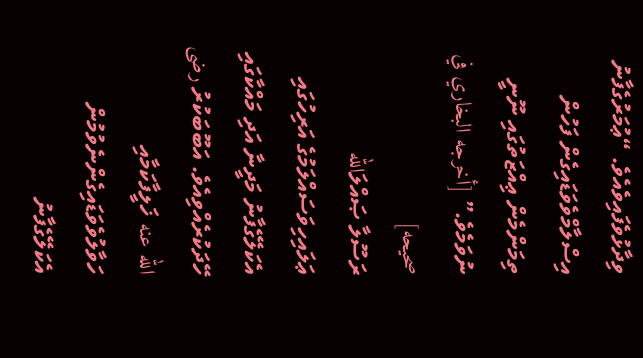ވިދާޅުވެފައިވެއެވެ. “ޢުމަރުގެފާނު އިސްލާމްވެވަޑައިގެން ފަހުން ތިމަންމެން ޢިއްޒަތުގައި ނޫނީ ނުވަމެވެ.” [أخرجه البخاري في صحيحه]
ރަސޫލާ ޞައްލަالله ޢަލައިހިވަސައްލަމުގެ އަރިހުގައި އެކަލޭގެފާނު މަދީނާ އަދި މައްކާގައި ހޭދަކުރެއްވިއެވެ. އަބޫބަކުރު رضى الله عنه ޚަލީފާކަމާއި ހަވާލުވެވަޑައިގެންނެވުމުން އެކަލޭގެފާނު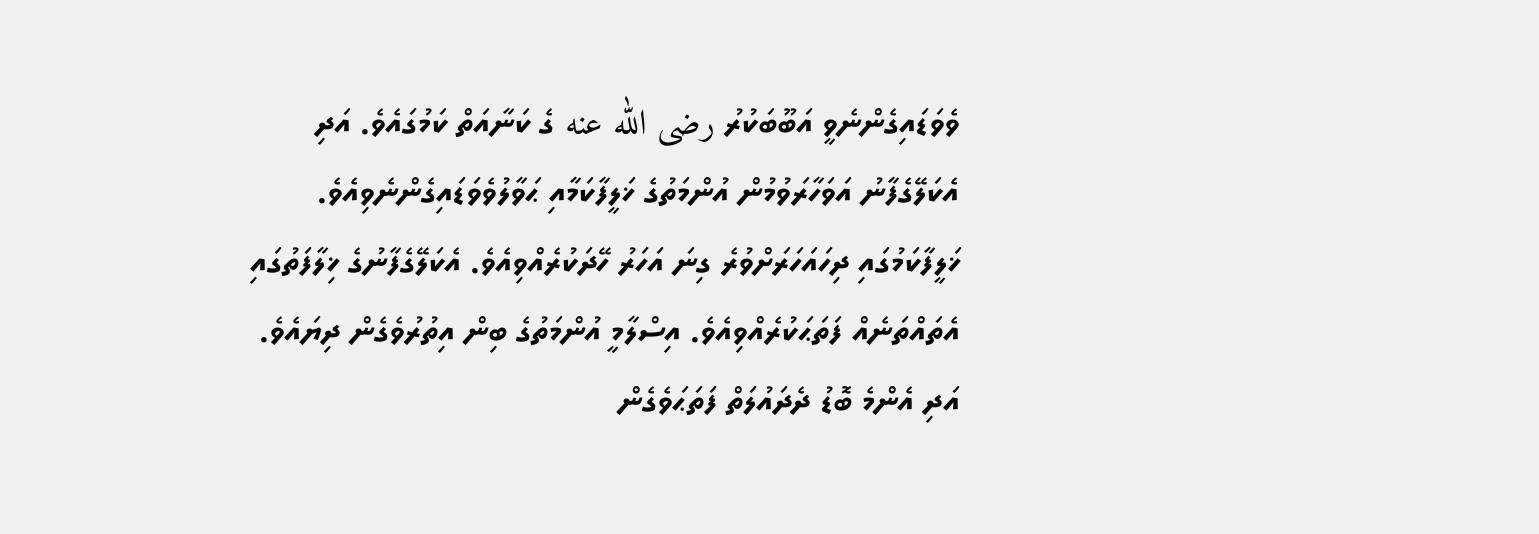ވެވަޑައިގެންނެވީ އަބޫބަކުރު رضى الله عنه ގެ ކަނާއަތް ކަމުގައެވެ. އަދި އެކަލޭގެފާނު އަވަހާރަވުމުން އުންމަތުގެ ޚަލީފާކަމާއި ޙަވާލުވެވަޑައިގެންނެވިއެވެ. ޚަލީފާކަމުގައި ދިހައަހަރަށްވުރެ ގިނަ އަހަރު ހޭދަކުރެއްވިއެވެ. އެކަލޭގެފާނުގެ ޚިލާފަތުގައި އެތައްތަނެއް ފަތަޙަކުރެއްވިއެވެ. އިސްލާމީ އުންމަތުގެ ބިން އިތުރުވެގެން ދިޔައެވެ. އަދި އެންމެ ބޮޑު ދެދައުލަތް ފަތަޙަވެގެން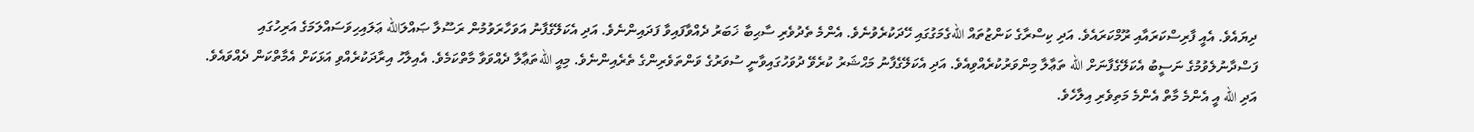ދިޔައެވެ. އެއީ ފާރިސްކަރައާއި ރޫމްކަރައެވެ. އަދި ކިސްރާގެ ކަންޒުތައް اللهގެމަގުގައި ހޭދަކުރެވުނެވެ. އެންމެ ތެދުވެރި ސާޙިބާ ޚަބަރު ދެއްވާފައިވާ ފަދައިންނެވެ. އަދި އެކަލޭގެފާނު އަވަހާރަވުމުން ރަސޫލާ ޞައްލަالله ޢަލައިހިވަސައްލަމަގެ އަރިހުގައި ފަސްދާނުލެވުމުގެ ނަސީބު އެކަލޭގެފާނަށް الله ތަޢާލާ މިންވަރުކުރެއްވިއެވެ. އަދި އެކަލޭގެފާނު މަޙްޝަރު ކުރެވޭ ދުވަހުގައިވާނީ ސުވަރުގެ ވަންތަވެރިންގެ ތެރެއިންނެވެ. މިއީ اللهތަޢާލާ ދެއްވަވާ މާތްކަމެވެ. އެއިލާހު އިރާދަކުރެއްވި އަޅަކަށް އެމާތްކަން ދެއްވައެވެ. އަދި الله އީ އެންމެ މާތް އެންމެ މަތިވެރި އިލާހެވެ.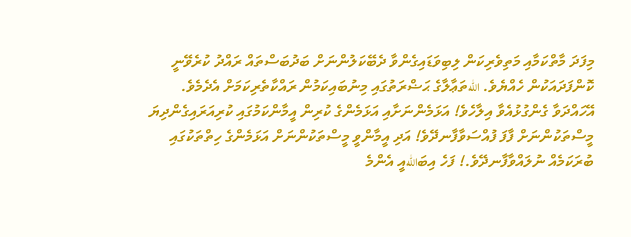މިފަދަ މާތްކަމާއި މަތިވެރިކަން ލިބިވަޑައިގެންވާ ދެބޭކަލުންނަށް ބަދުބަސްތައް ރައްދު ކުރެވޭނީ ކޮންފަދައަކުން ހެއްޔެވެ. اللهތަޢާލާގެ ޙަޟްރަތުގައި މިނުބައިކަމުން ރައްކާތެރިކަމަށް އެދެމެވެ. އޭހައްދަވާ ގެންގުޅުއެވާ އިލާހެވެ! އަޅަމެންނަށާއި އަޅަމެންގެ ކުރިން އީމާންކަމުގައި ކުރިއަރައިގެންދިޔަ މީސްތަކުންނަށް ފާފަ ފުއްސަވާފާނދޭވެ! އަދި އީމާންވީ މީސްތަކުންނަށް އަޅަމެންގެ ހިތްތަކުގައި ބުރަކަމެއް ނުލައްވާފާނދޭވެ.! ފަހެ އިބަاللهއީ އެންމެ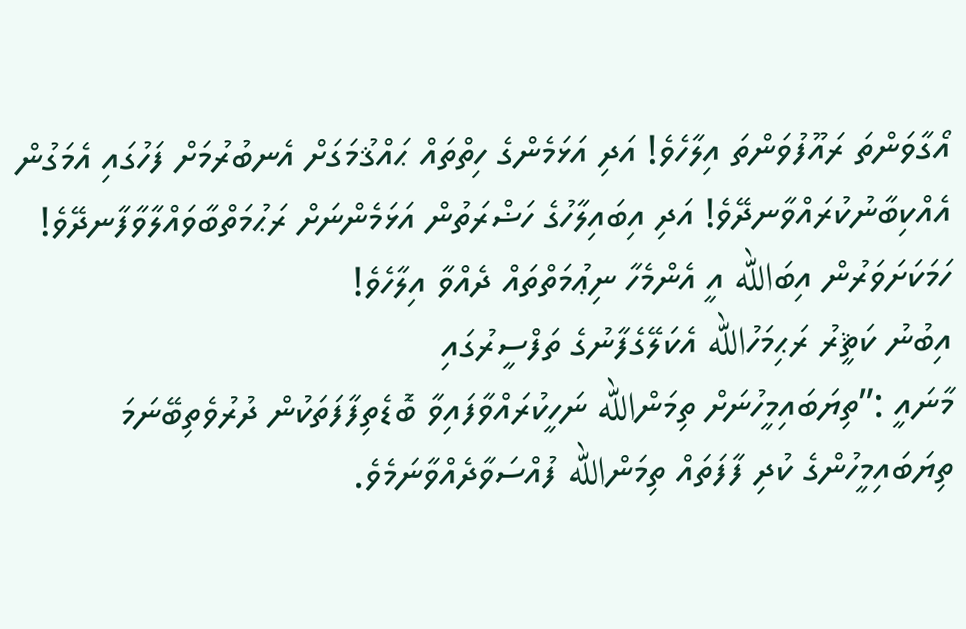އޯގާވަންތަ ރައޫފުވަންތަ އިލާހެވެ! އަދި އަޅަމެންގެ ހިތްތައް ޙައްޤުމަގަށް އެނބުރުމަށް ފަހުގައި އެމަގުން އެއްކިބާނުކުރައްވާނދޭވެ! އަދި އިބައިލާހުގެ ހަޟްރަތުން އަޅަމެންނަށް ރަޙުމަތްބާވައްލާވާފާނދޭވެ! ހަމަކަށަވަރުން އިބަالله އީ އެންމެހާ ނިޢުމަތްތައް ދެއްވާ އިލާހެވެ!
އިބުނު ކަޘީރު ރަޙިމަހުالله އެކަލޭގެފާނުގެ ތަފްސީރުގައި
މާނައީ :”ތިޔަބައިމީހުނަށް ތިމަންالله ނަހީކުރައްވާފައިވާ ބޮޑެތިފާފަތަކުން ދުރުވެތިބޭނަމަ ތިޔަބައިމީހުންގެ ކުދި ފާފަތައް ތިމަންالله ފުއްސަވާދެއްވާނަމެވެ.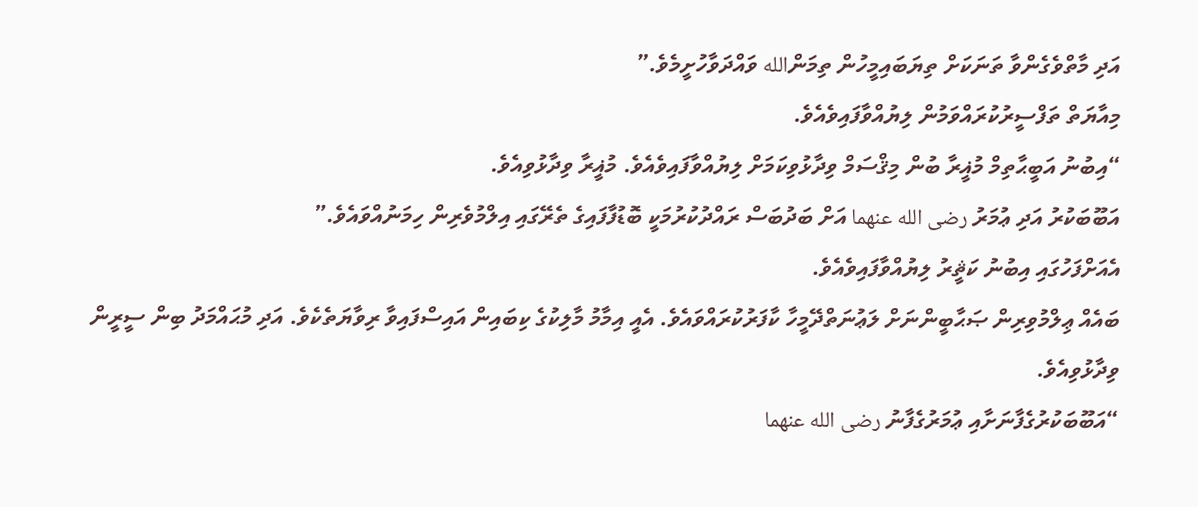އަދި މާތްވެގެންވާ ތަނަކަށް ތިޔަބައިމީހުން ތިމަންالله ވައްދަވާހުށީމެވެ.”
މިއާޔަތް ތަފްސީރުކުރައްވަމުން ލިޔުއްވާފައިވެއެވެ.
“އިބުނު އަބީޙާތިމް މުޣީރާ ބުން މިޤްސަމް ވިދާޅުވިކަމަށް ލިޔުއްވާފައިވެއެވެ. މުޣީރާ ވިދާޅުވިއެވެ.
އަބޫބަކުރު އަދި ޢުމަރު رضى الله عنهما އަށް ބަދުބަސް ރައްދުކުރުމަކީ ބޮޑުފާފައިގެ ތެރޭގައި އިލްމުވެރިން ހިމަނުއްވައެވެ.”
އެއަށްފަހުގައި އިބުނު ކަޘީރު ލިޔުއްވާފައިވެއެވެ.
ބައެއް ޢިލްމުވިރިން ޞަޙާބީންނަށް ލަޢުނަތްދޭމީހާ ކާފަރުކުރައްވައެވެ. އެއީ އިމާމު މާލިކުގެ ކިބައިން އައިސްފައިވާ ރިވާޔަތެކެވެ. އަދި މުޙައްމަދު ބިން ސީރީން ވިދާޅުވިއެވެ.
“އަބޫބަކުރުގެފާނަށާއި ޢުމަރުގެފާނު رضى الله عنهما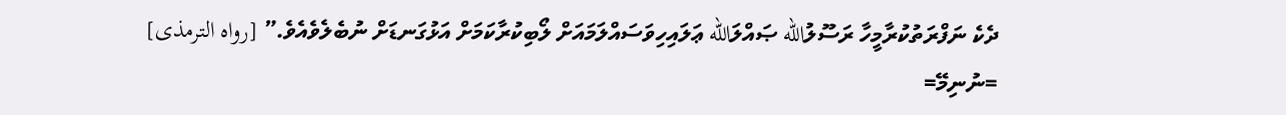ދެކެ ނަފްރަތުކުރާމީހާ ރަސޫލުالله ޞައްލަالله ޢަލައިހިވަސައްލަމައަށް ލޯބިކުރާކަމަށް އަޅުގަނޑަށް ނުބެލެވެއެވެ.” [رواه الترمذى]
=ނުނިމޭ=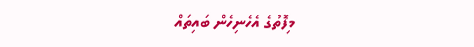މިފޮތުގެ އެހެނިހެން ބައިތައް